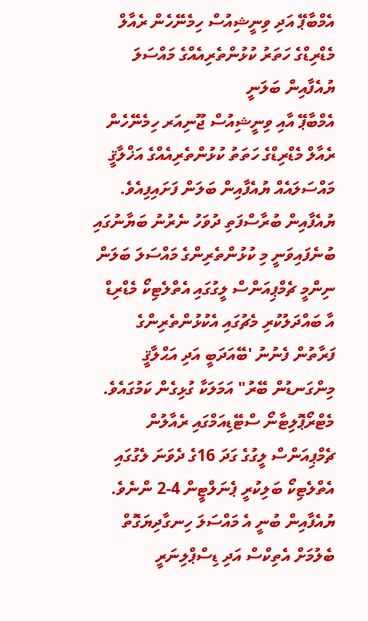އެމްބާޕޭ އަދި ވިނީޝިއުސް ހިމެނޭހެން ރެއާލް މެޑްރިޑްގެ ހަތަރު ކުޅުންތެރިއެއްގެ މައްސަލަ ޔުއެފާއިން ބަލަނީ
އެމްބާޕޭ އާއި ވިނީޝިއުސް ޖޫނިއަރ ހިމެނޭހެން ރެއާލް މެޑްރިޑްގެ ހަތަތު ކުޅުންތެރިއެއްގެ އަޚްލާޤީ މައްސަލައެއް ޔުއެފާއިން ބަލަން ފަށައިފިއެވެ. ޔުއެފާއިން ބުރާސްފަތި ދުވަހު ނެރުނު ބަޔާނުގައި ބުނެފައިވަނީ މި ކުޅުންތެރިންގެ މައްސަލަ ބަލަން ނިންމީ ޗެމްޕިއަންސް ލީގުގައި އެތްލެޓިކޯ މެޑްރިޑް އާ ބައްދަލުކުރި މެޗުގައި އެކުޅުންތެރިންގެ ފަރާތުން ފެނުނު 'ބޭއަދަބީ އަދި އަޙްލާޤީ މިންގަނޑުން ބޭރު" އަމަލަކާ ގުޅިގެން ކަމުގައެވެ.
މެޓްރޯޕޮލިޓާނޯ ސްޓޭޑިއަމްގައި ރެއާލުން ޗެމްޕިއަންސް ލީގުގެ ގަދަ 16ގެ ދެވަނަ ލެގުގައި އެތްލެޓިކޯ ބަލިކުރީ ޕެނަލްޓީން 4-2 ންނެވެ.
ޔުއެފާއިން ބުނީ އެ މައްސަލަ ހިނގާދިޔަގޮތް ބެލުމަށް އެތިކްސް އަދި ޑިސްޕްލިނަރީ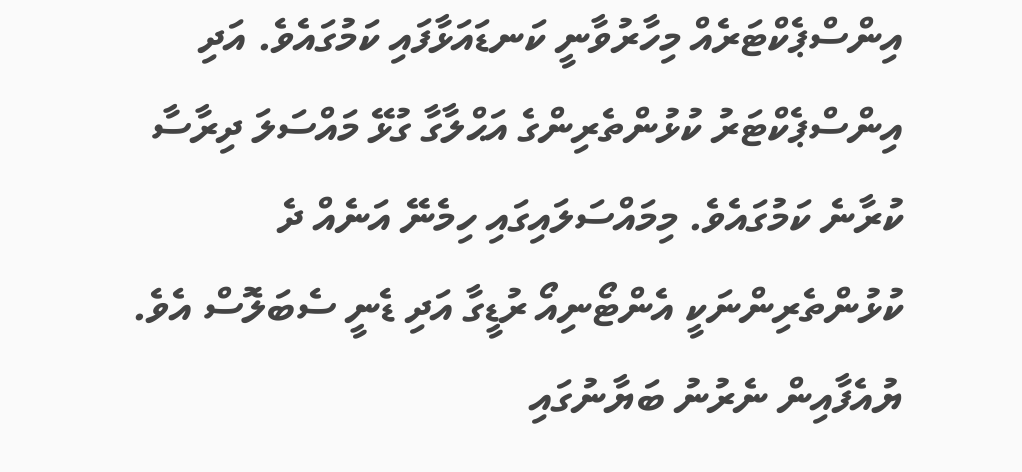އިންސްޕެކްޓަރެއް މިހާރުވާނީ ކަނޑައަޅާފައި ކަމުގައެވެ. އަދި އިންސްޕެކްޓަރު ކުޅުންތެރިންގެ އަޙްލާގާ ގުޅޭ މައްސަލަ ދިރާސާ ކުރާނެ ކަމުގައެވެ. މިމައްސަލައިގައި ހިމެނޭ އަނެއް ދެ ކުޅުންތެރިންނަކީ އެންޓޯނިއޯ ރުޑީގާ އަދި ޑެނީ ސެބަލޮސް އެވެ.
ޔުއެފާއިން ނެރުނު ބަޔާނުގައި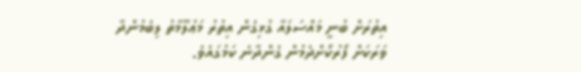އިތުރަށް ބުނީ މައްސަލައާ ގުޅިގެން އިތުރު މަޢުލޫމާތު ލިބެމުންދާ ވަރަކަށް ފޯރުކޯށްދެމުން ގެންދާނެ ކަމުގައެވެ.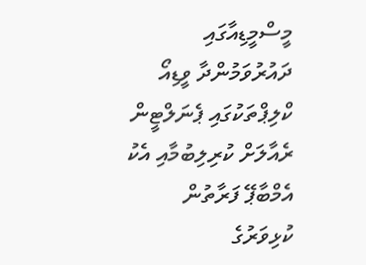މީސްމީޑިއާގައި ދައުރުވަމުންދާ ވީޑިއޯ ކްލިޕްތަކުގައި ޕެނަލްޓީން ރެއާލަށް ކުރިލިބުމާއި އެކު އެމްބާޕޭ ފަރާތުން ކުޅިވަރުގެ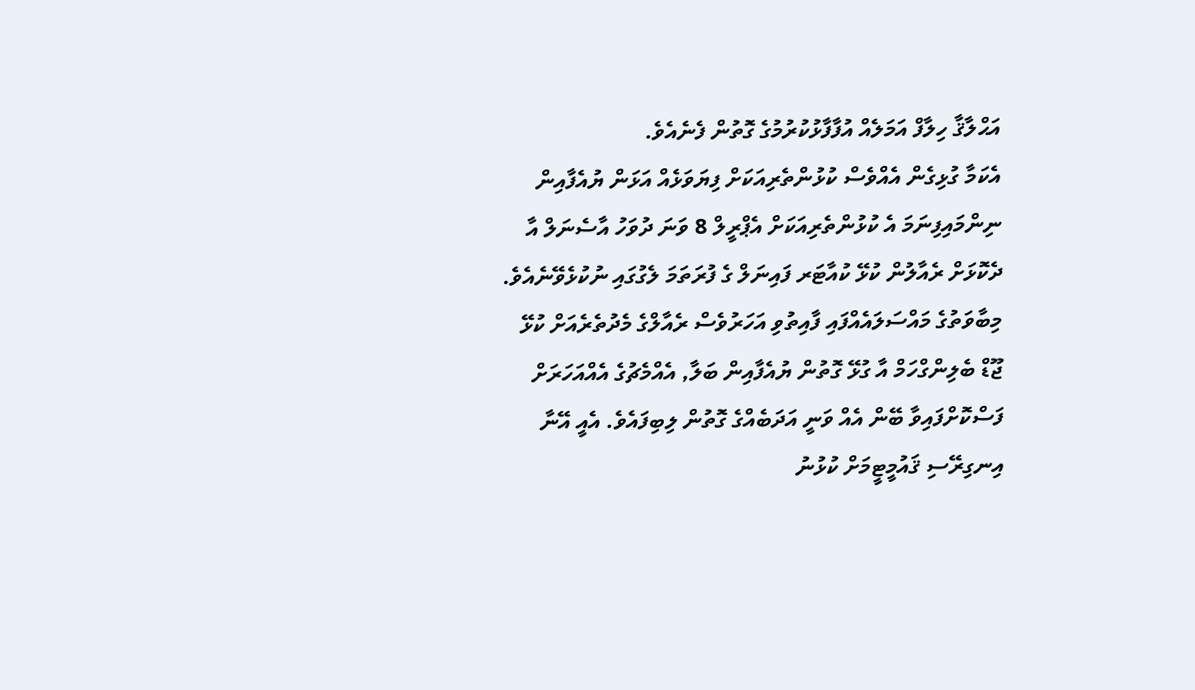އަޙްލާޤާ ހިލާފް އަމަލެއް އުފާފާޅުކުރުމުގެ ގޮތުން ފެނެއެވެ.
އެކަމާ ގުޅިގެން އެއްވެސް ކުޅުންތެރިއަކަށް ފިޔަވަޅެއް އަޅަން ޔުއެފާއިން ނިންމައިފިނަމަ އެ ކުޅުންތެރިއަކަށް އެޕްރީލް 8 ވަނަ ދުވަހު އާސެނަލް އާ ދެކޮޅަށް ރެއާލުން ކުޅޭ ކުއާޓަރ ފައިނަލް ގެ ފުރަތަމަ ލެގުގައި ނުކުޅެވޭނެއެވެ.
މިބާވަތުގެ މައްސަލައެއްފައި ފާއިތުވި އަހަރުވެސް ރެއާލްގެ މެދުތެރެއަށް ކުޅޭ ޖޫޑް ބެލިންގްހަމް އާ ގުޅޭ ގޮތުން ޔުއެފާއިން ބަލާ, އެއްމެޗުގެ އެއްއަހަރަށް ފަސްކޮށްފައިވާ ބޭން އެއް ވަނީ އަދަބެއްގެ ގޮތުން ލިބިފައެވެ. އެއީ އޭނާ އިނގިރޭސި ޤައުމީޓީމަށް ކުޅުނު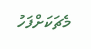މެޗަކަށްފަހު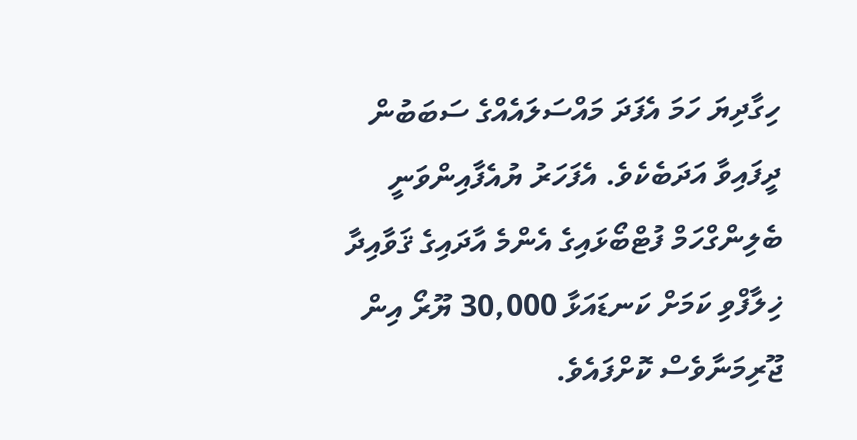ހިގާދިޔަ ހަމަ އެފަދަ މައްސަލައެއްގެ ސަބަބުން ދީފައިވާ އަދަބެކެވެ. އެފަހަރު ޔުއެފާއިންވަނީ ބެލިންގްހަމް ފުޓްބޯޅައިގެ އެންމެ އާދައިގެ ޤަވާއިދާ ޚިލާފްވި ކަމަށް ކަނޑައަޅާ 30,000 ޔޫރޯ އިން ޖޫރިމަނާވެސް ކޮށްފައެވެ.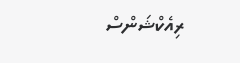ރިއެކްޝަންސް